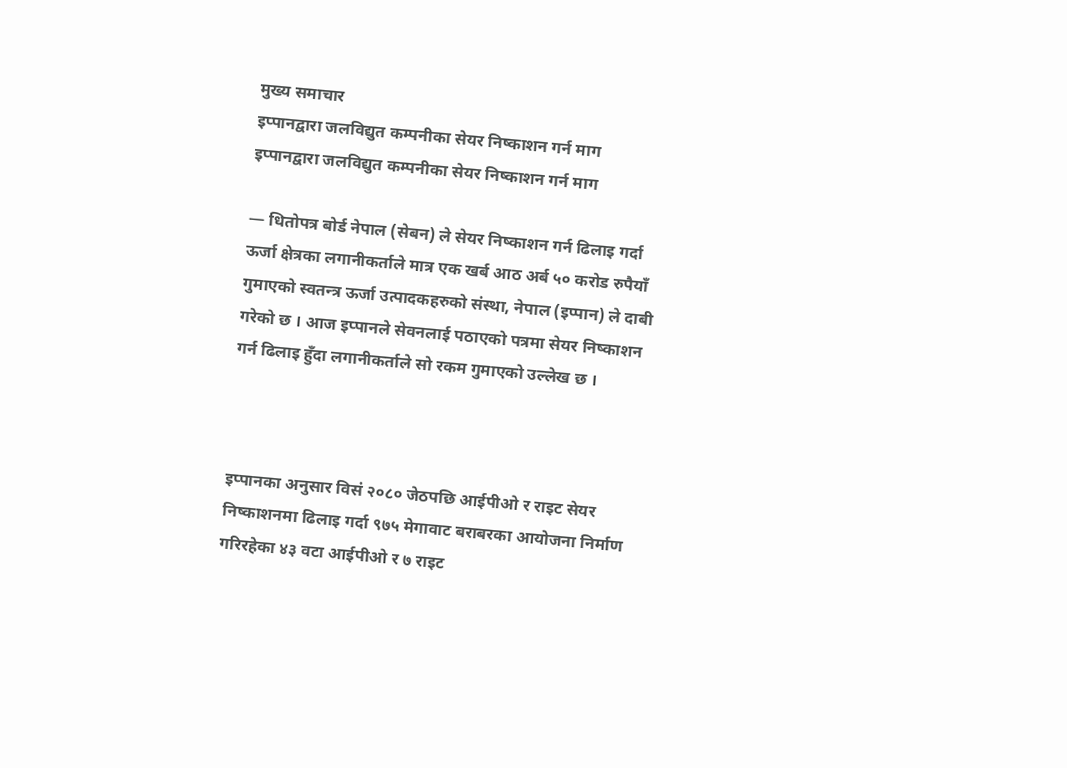मुख्य समाचार
इप्पानद्वारा जलविद्युत कम्पनीका सेयर निष्काशन गर्न माग
इप्पानद्वारा जलविद्युत कम्पनीका सेयर निष्काशन गर्न माग

— धितोपत्र बोर्ड नेपाल (सेबन) ले सेयर निष्काशन गर्न ढिलाइ गर्दा ऊर्जा क्षेत्रका लगानीकर्ताले मात्र एक खर्ब आठ अर्ब ५० करोड रुपैयाँ गुमाएको स्वतन्त्र ऊर्जा उत्पादकहरुको संस्था, नेपाल (इप्पान) ले दाबी गरेको छ । आज इप्पानले सेवनलाई पठाएको पत्रमा सेयर निष्काशन गर्न ढिलाइ हुँदा लगानीकर्ताले सो रकम गुमाएको उल्लेख छ ।



इप्पानका अनुसार विसं २०८० जेठपछि आईपीओ र राइट सेयर निष्काशनमा ढिलाइ गर्दा ९७५ मेगावाट बराबरका आयोजना निर्माण गरिरहेका ४३ वटा आईपीओ र ७ राइट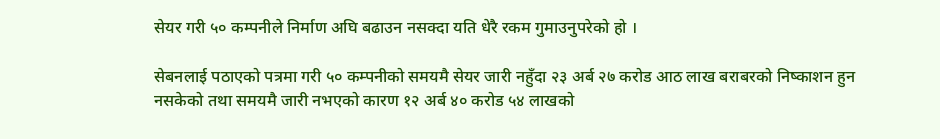सेयर गरी ५० कम्पनीले निर्माण अघि बढाउन नसक्दा यति धेरै रकम गुमाउनुपरेको हो ।

सेबनलाई पठाएको पत्रमा गरी ५० कम्पनीको समयमै सेयर जारी नहुँदा २३ अर्ब २७ करोड आठ लाख बराबरको निष्काशन हुन नसकेको तथा समयमै जारी नभएको कारण १२ अर्ब ४० करोड ५४ लाखको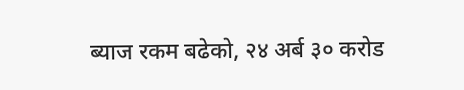ब्याज रकम बढेको, २४ अर्ब ३० करोड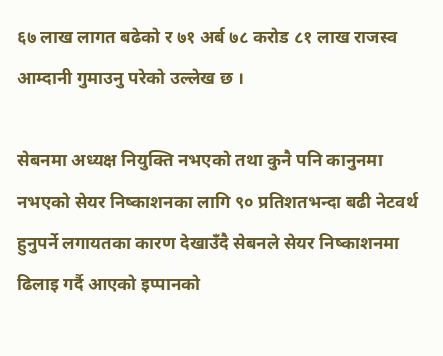६७ लाख लागत बढेको र ७१ अर्ब ७८ करोड ८१ लाख राजस्व आम्दानी गुमाउनु परेको उल्लेख छ ।

सेबनमा अध्यक्ष नियुक्ति नभएको तथा कुनै पनि कानुनमा नभएको सेयर निष्काशनका लागि ९० प्रतिशतभन्दा बढी नेटवर्थ हुनुपर्ने लगायतका कारण देखाउँदै सेबनले सेयर निष्काशनमा ढिलाइ गर्दै आएको इप्पानको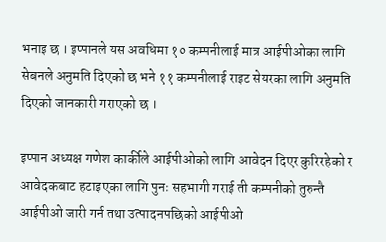भनाइ छ । इप्पानले यस अवधिमा १० कम्पनीलाई मात्र आईपीओका लागि सेबनले अनुमति दिएको छ भने ११ कम्पनीलाई राइट सेयरका लागि अनुमति दिएको जानकारी गराएको छ ।

इप्पान अध्यक्ष गणेश कार्कीले आईपीओको लागि आवेदन दिएर कुरिरहेको र आवेदकबाट हटाइएका लागि पुनः सहभागी गराई ती कम्पनीको तुरुन्तै आईपीओ जारी गर्न तथा उत्पादनपछिको आईपीओ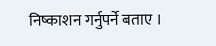निष्काशन गर्नुपर्ने बताए ।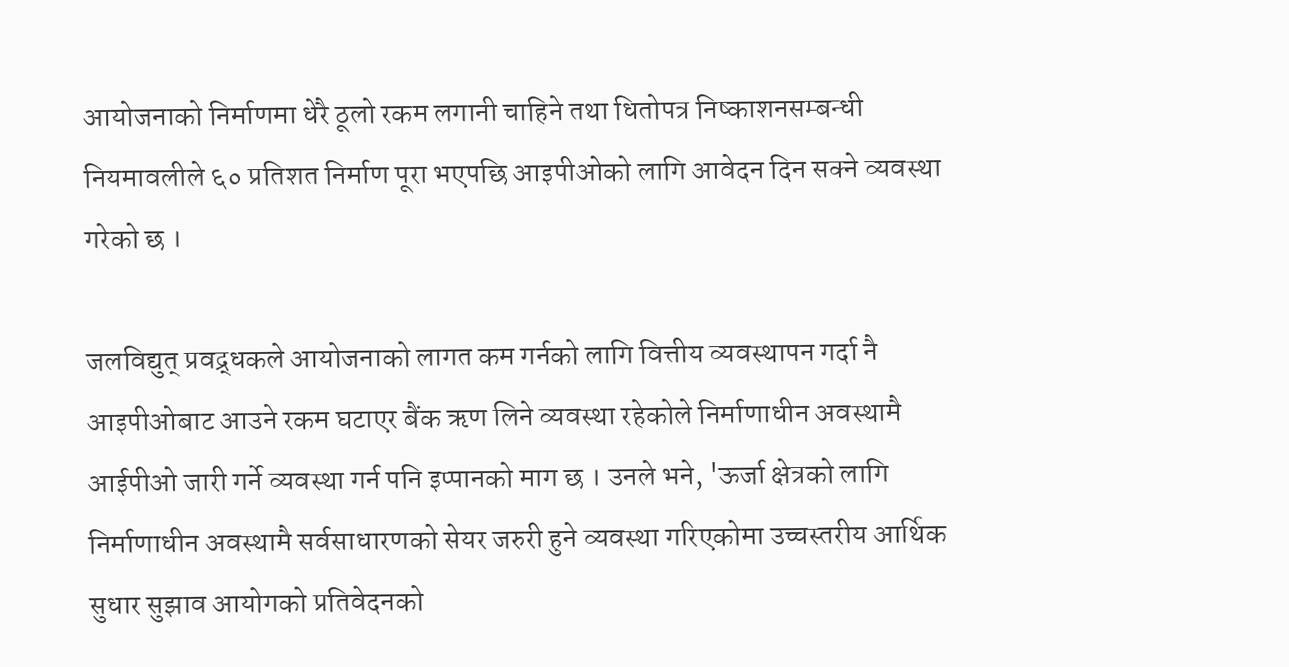आयोजनाको निर्माणमा धेरै ठूलो रकम लगानी चाहिने तथा धितोपत्र निष्काशनसम्बन्धी नियमावलीले ६० प्रतिशत निर्माण पूरा भएपछि आइपीओको लागि आवेदन दिन सक्ने व्यवस्था गरेको छ ।

जलविद्युत् प्रवद्र्धकले आयोजनाको लागत कम गर्नको लागि वित्तीय व्यवस्थापन गर्दा नै आइपीओबाट आउने रकम घटाएर बैंक ऋण लिने व्यवस्था रहेकोले निर्माणाधीन अवस्थामै आईपीओ जारी गर्ने व्यवस्था गर्न पनि इप्पानको माग छ । उनले भने, 'ऊर्जा क्षेत्रको लागि निर्माणाधीन अवस्थामै सर्वसाधारणको सेयर जरुरी हुने व्यवस्था गरिएकोमा उच्चस्तरीय आर्थिक सुधार सुझाव आयोगको प्रतिवेदनको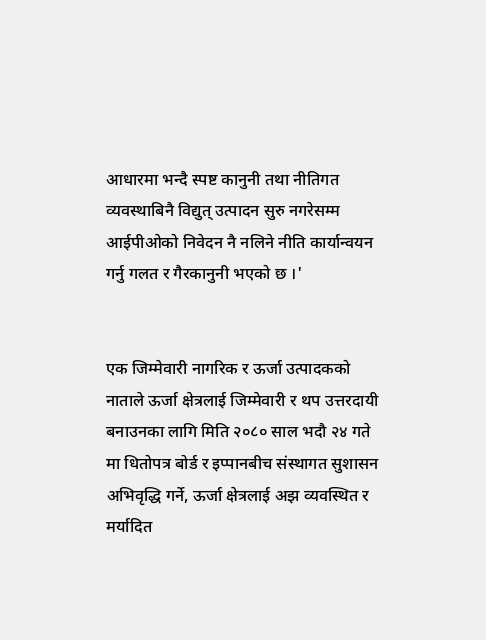आधारमा भन्दै स्पष्ट कानुनी तथा नीतिगत व्यवस्थाबिनै विद्युत् उत्पादन सुरु नगरेसम्म आईपीओको निवेदन नै नलिने नीति कार्यान्वयन गर्नु गलत र गैरकानुनी भएको छ ।'


एक जिम्मेवारी नागरिक र ऊर्जा उत्पादकको नाताले ऊर्जा क्षेत्रलाई जिम्मेवारी र थप उत्तरदायी बनाउनका लागि मिति २०८० साल भदौ २४ गते मा धितोपत्र बोर्ड र इप्पानबीच संस्थागत सुशासन अभिवृद्धि गर्ने, ऊर्जा क्षेत्रलाई अझ व्यवस्थित र मर्यादित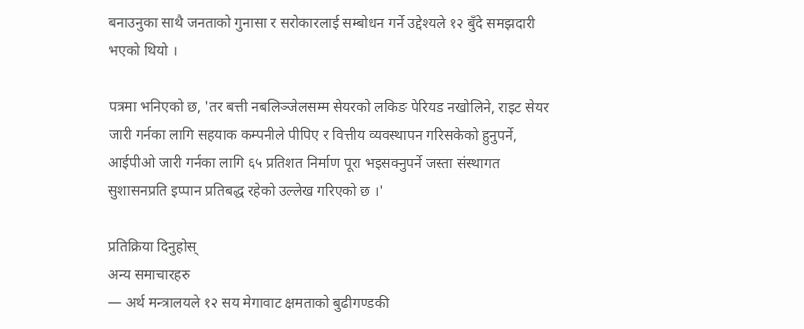बनाउनुका साथै जनताको गुनासा र सरोकारलाई सम्बोधन गर्ने उद्देश्यले १२ बुँदे समझदारी भएको थियो ।

पत्रमा भनिएको छ, 'तर बत्ती नबलिञ्जेलसम्म सेयरको लकिङ पेरियड नखोलिने, राइट सेयर जारी गर्नका लागि सहयाक कम्पनीले पीपिए र वित्तीय व्यवस्थापन गरिसकेको हुनुपर्ने, आईपीओ जारी गर्नका लागि ६५ प्रतिशत निर्माण पूरा भइसक्नुपर्ने जस्ता संस्थागत सुशासनप्रति इप्पान प्रतिबद्ध रहेको उल्लेख गरिएको छ ।'

प्रतिक्रिया दिनुहोस्
अन्य समाचारहरु
— अर्थ मन्त्रालयले १२ सय मेगावाट क्षमताको बुढीगण्डकी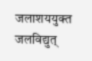जलाशययुक्त जलविद्युत्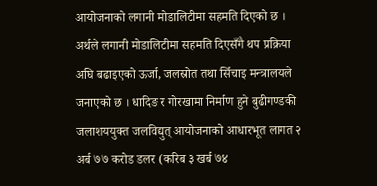आयोजनाको लगानी मोडालिटीमा सहमति दिएको छ । अर्थले लगानी मोडालिटीमा सहमति दिएसँगै थप प्रक्रिया अघि बढाइएको ऊर्जा, जलस्रोत तथा सिँचाइ मन्त्रालयले जनाएको छ । धादिङ र गोरखामा निर्माण हुने बुढीगण्डकी जलाशययुक्त जलविद्युत् आयोजनाको आधारभूत लागत २ अर्ब ७७ करोड डलर (करिब ३ खर्ब ७४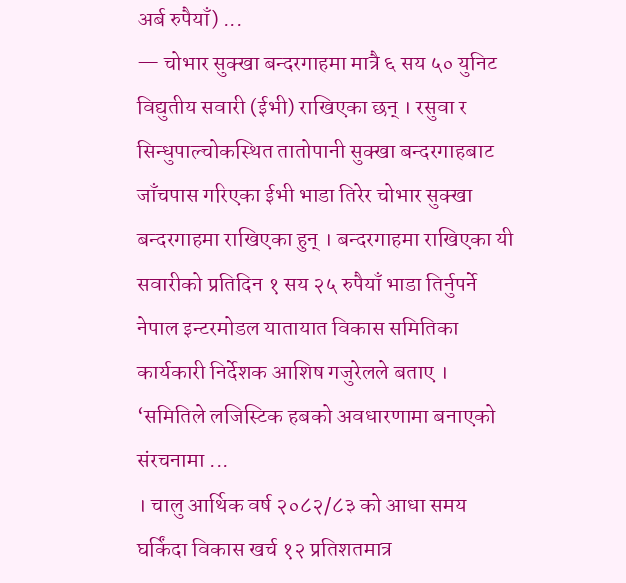अर्ब रुपैयाँ) ...
— चोभार सुक्खा बन्दरगाहमा मात्रै ६ सय ५० युनिट विद्युतीय सवारी (ईभी) राखिएका छन् । रसुवा र सिन्धुपाल्चोकस्थित तातोपानी सुक्खा बन्दरगाहबाट जाँचपास गरिएका ईभी भाडा तिरेर चोभार सुक्खा बन्दरगाहमा राखिएका हुन् । बन्दरगाहमा राखिएका यी सवारीको प्रतिदिन १ सय २५ रुपैयाँ भाडा तिर्नुपर्ने नेपाल इन्टरमोडल यातायात विकास समितिका कार्यकारी निर्देशक आशिष गजुरेलले बताए । ‘समितिले लजिस्टिक हबको अवधारणामा बनाएको संरचनामा ...
। चालु आर्थिक वर्ष २०८२/८३ को आधा समय घर्किंदा विकास खर्च १२ प्रतिशतमात्र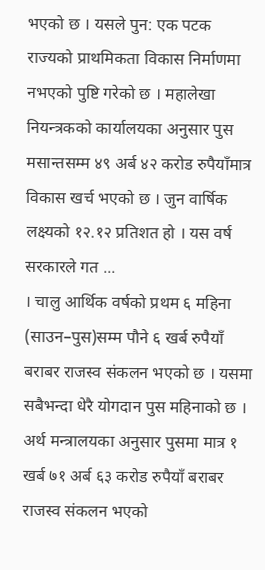भएको छ । यसले पुन: एक पटक राज्यको प्राथमिकता विकास निर्माणमा नभएको पुष्टि गरेको छ । महालेखा नियन्त्रकको कार्यालयका अनुसार पुस मसान्तसम्म ४९ अर्ब ४२ करोड रुपैयाँमात्र विकास खर्च भएको छ । जुन वार्षिक लक्ष्यको १२.१२ प्रतिशत हो । यस वर्ष सरकारले गत ...
। चालु आर्थिक वर्षको प्रथम ६ महिना (साउन–पुस)सम्म पौने ६ खर्ब रुपैयाँ बराबर राजस्व संकलन भएको छ । यसमा सबैभन्दा धेरै योगदान पुस महिनाको छ । अर्थ मन्त्रालयका अनुसार पुसमा मात्र १ खर्ब ७१ अर्ब ६३ करोड रुपैयाँ बराबर राजस्व संकलन भएको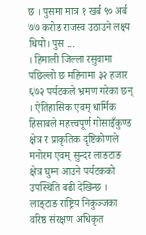छ । पुसमा मात्र १ खर्ब ९० अर्ब ७७ करोड राजस्व उठाउने लक्ष्य थियो। पुस ...
। हिमाली जिल्ला रसुवामा पछिल्लो छ महिनामा ३२ हजार ६७२ पर्यटकले भ्रमण गरेका छन् । ऐतिहासिक एवम् धार्मिक हिसाबले महत्त्वपूर्ण गोसाइँकुण्ड क्षेत्र र प्राकृतिक दृष्टिकोणले मनोरम एवम् सुन्दर लाङटाङ क्षेत्र घुम्न आउने पर्यटकको उपस्थिति बढी देखिन्छ । लाङ्टाङ राष्ट्रिय निकुञ्जका वरिष्ठ संरक्षण अधिकृत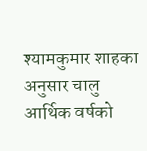श्यामकुमार शाहका अनुसार चालु आर्थिक वर्षको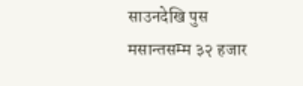साउनदेखि पुस मसान्तसम्म ३२ हजार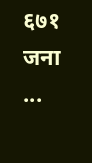६७१ जना ...